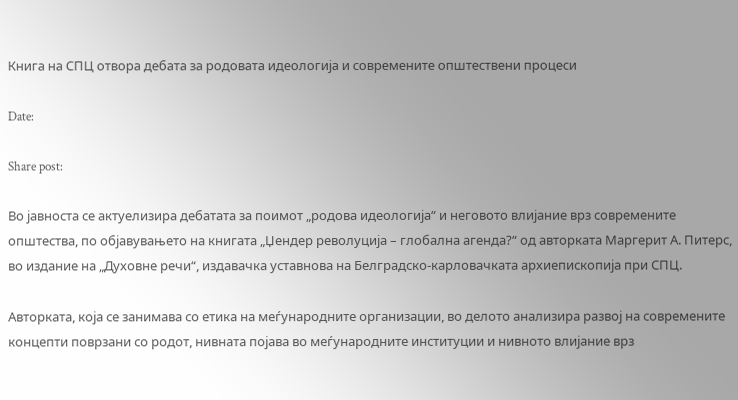Книга на СПЦ отвора дебата за родовата идеологија и современите општествени процеси

Date:

Share post:

Во јавноста се актуелизира дебатата за поимот „родова идеологија“ и неговото влијание врз современите општества, по објавувањето на книгата „Џендер револуција – глобална агенда?“ од авторката Маргерит А. Питерс, во издание на „Духовне речи“, издавачка уставнова на Белградско-карловачката архиепископија при СПЦ.

Авторката, која се занимава со етика на меѓународните организации, во делото анализира развој на современите концепти поврзани со родот, нивната појава во меѓународните институции и нивното влијание врз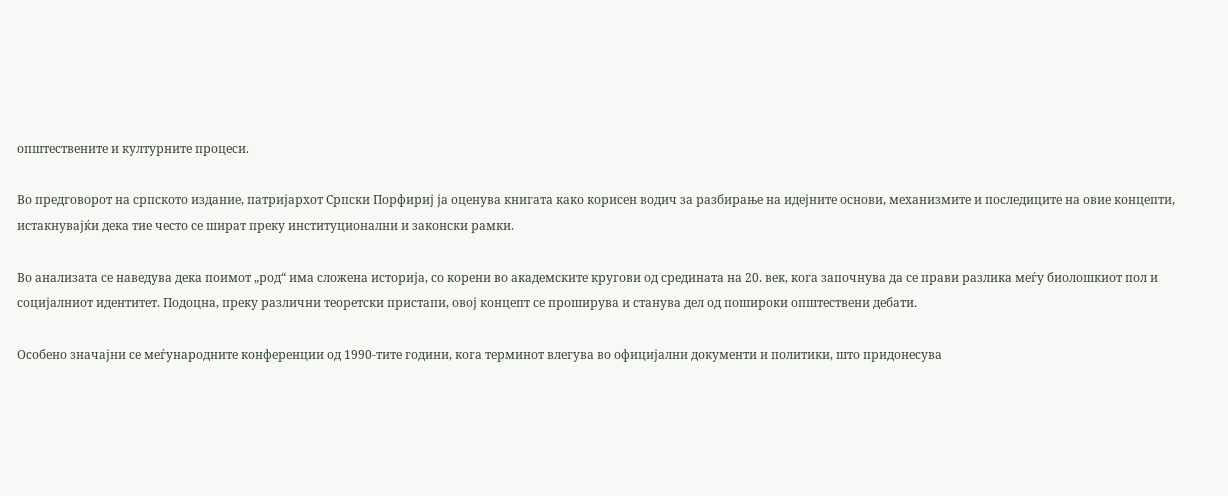општествените и културните процеси.

Во предговорот на српското издание, патријархот Српски Порфириј ја оценува книгата како корисен водич за разбирање на идејните основи, механизмите и последиците на овие концепти, истакнувајќи дека тие често се шират преку институционални и законски рамки.

Во анализата се наведува дека поимот „род“ има сложена историја, со корени во академските кругови од средината на 20. век, кога започнува да се прави разлика меѓу биолошкиот пол и социјалниот идентитет. Подоцна, преку различни теоретски пристапи, овој концепт се проширува и станува дел од пошироки општествени дебати.

Особено значајни се меѓународните конференции од 1990-тите години, кога терминот влегува во официјални документи и политики, што придонесува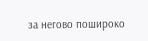за негово пошироко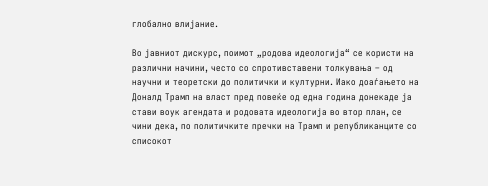глобално влијание.

Во јавниот дискурс, поимот „родова идеологија“ се користи на различни начини, често со спротивставени толкувања – од научни и теоретски до политички и културни. Иако доаѓањето на Доналд Трамп на власт пред повеќе од една година донекаде ја стави воук агендата и родовата идеологија во втор план, се чини дека, по политичките пречки на Трамп и републиканците со списокот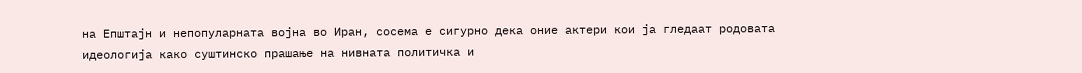на Епштајн и непопуларната војна во Иран, сосема е сигурно дека оние актери кои ја гледаат родовата идеологија како суштинско прашање на нивната политичка и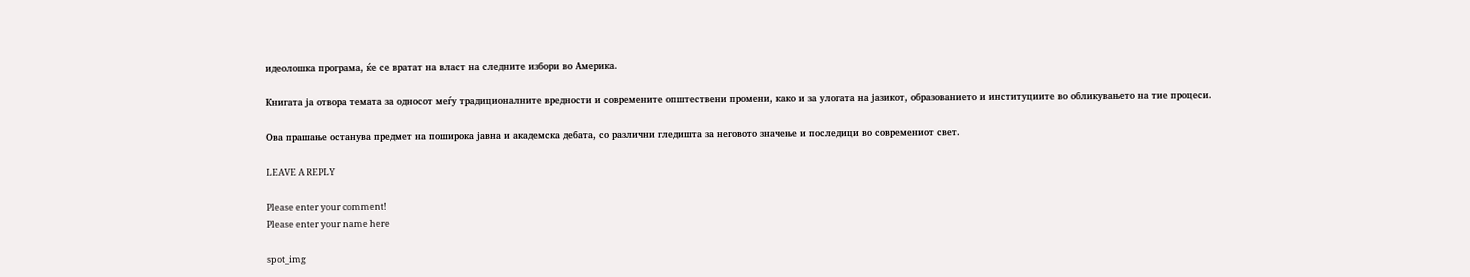идеолошка програма, ќе се вратат на власт на следните избори во Америка.

Книгата ја отвора темата за односот меѓу традиционалните вредности и современите општествени промени, како и за улогата на јазикот, образованието и институциите во обликувањето на тие процеси.

Ова прашање останува предмет на поширока јавна и академска дебата, со различни гледишта за неговото значење и последици во современиот свет.

LEAVE A REPLY

Please enter your comment!
Please enter your name here

spot_img